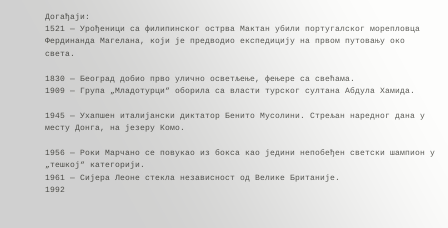Догађаји:
1521 — Урођеници са филипинског острва Мактан убили португалског морепловца Фердинанда Магелана, који је предводио експедицију на првом путовању око света.

1830 — Београд добио прво улично осветљење, фењере са свећама.
1909 — Група „Младотурци“ оборила са власти турског султана Абдула Хамида.

1945 — Ухапшен италијански диктатор Бенито Мусолини. Стрељан наредног дана у месту Донга, на језеру Комо.

1956 — Роки Марчано се повукао из бокса као једини непобеђен светски шампион у „тешкој“ категорији.
1961 — Сијера Леоне стекла независност од Велике Британије.
1992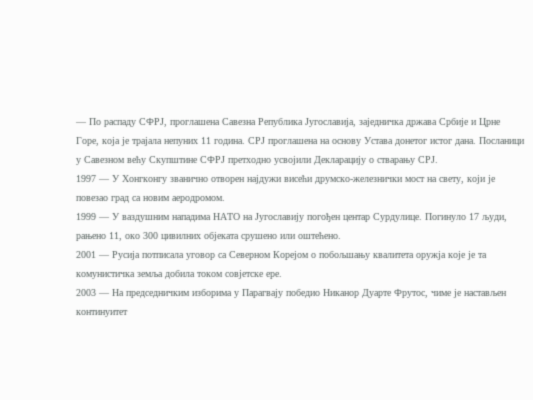— По распаду СФРЈ, проглашена Савезна Република Југославија, заједничка држава Србије и Црне Горе, која је трајала непуних 11 година. СРЈ проглашена на основу Устава донетог истог дана. Посланици у Савезном већу Скупштине СФРЈ претходно усвојили Декларацију о стварању СРЈ.
1997 — У Хонгконгу званично отворен најдужи висећи друмско-железнички мост на свету, који је повезао град са новим аеродромом.
1999 — У ваздушним нападима НАТО на Југославију погођен центар Сурдулице. Погинуло 17 људи, рањено 11, око 300 цивилних објеката срушено или оштећено.
2001 — Русија потписала уговор са Северном Корејом о побољшању квалитета оружја које је та комунистичка земља добила током совјетске ере.
2003 — На председничким изборима у Парагвају победио Никанор Дуарте Фрутос, чиме је настављен континуитет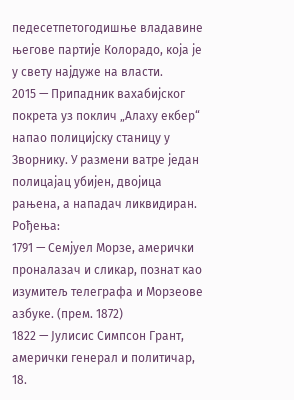педесетпетогодишње владавине његове партије Колорадо, која је у свету најдуже на власти.
2015 — Припадник вахабијског покрета уз поклич „Алаху екбер“ напао полицијску станицу у Зворнику. У размени ватре један полицајац убијен, двојица рањена, а нападач ликвидиран.
Рођења:
1791 — Семјуел Морзе, амерички проналазач и сликар, познат као изумитељ телеграфа и Морзеове азбуке. (прем. 1872)
1822 — Јулисис Симпсон Грант, амерички генерал и политичар, 18.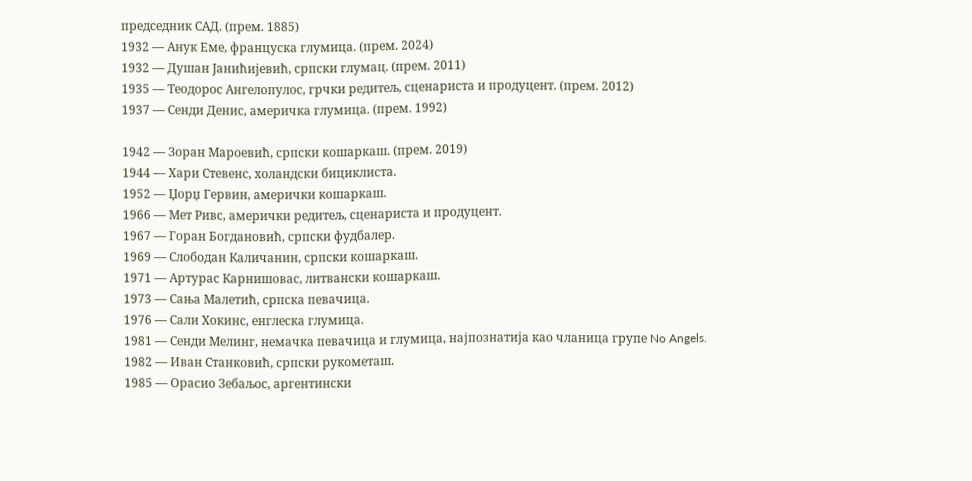председник САД. (прем. 1885)
1932 — Анук Еме, француска глумица. (прем. 2024)
1932 — Душан Јанићијевић, српски глумац. (прем. 2011)
1935 — Теодорос Ангелопулос, грчки редитељ, сценариста и продуцент. (прем. 2012)
1937 — Сенди Денис, америчка глумица. (прем. 1992)

1942 — Зоран Мароевић, српски кошаркаш. (прем. 2019)
1944 — Хари Стевенс, холандски бициклиста.
1952 — Џорџ Гервин, амерички кошаркаш.
1966 — Мет Ривс, амерички редитељ, сценариста и продуцент.
1967 — Горан Богдановић, српски фудбалер.
1969 — Слободан Каличанин, српски кошаркаш.
1971 — Артурас Карнишовас, литвански кошаркаш.
1973 — Сања Малетић, српска певачица.
1976 — Сали Хокинс, енглеска глумица.
1981 — Сенди Мелинг, немачка певачица и глумица, најпознатија као чланица групе No Angels.
1982 — Иван Станковић, српски рукометаш.
1985 — Орасио Зебаљос, аргентински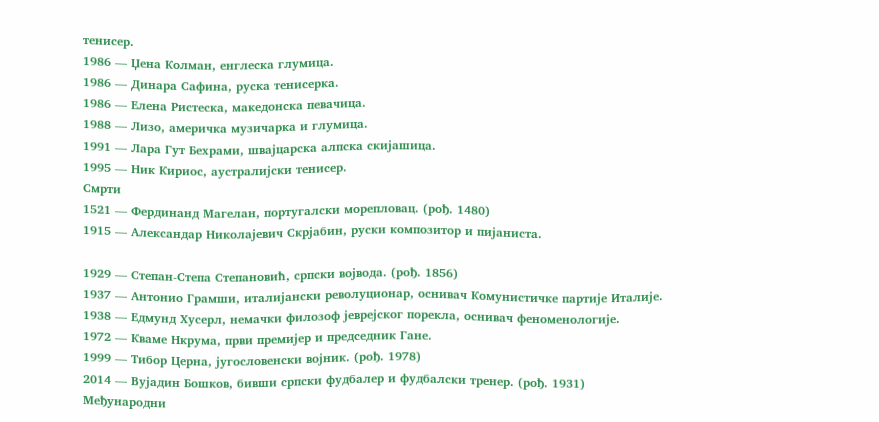тенисер.
1986 — Џена Колман, енглеска глумица.
1986 — Динара Сафина, руска тенисерка.
1986 — Елена Ристеска, македонска певачица.
1988 — Лизо, америчка музичарка и глумица.
1991 — Лара Гут Бехрами, швајцарска алпска скијашица.
1995 — Ник Кириос, аустралијски тенисер.
Смрти
1521 — Фердинанд Магелан, португалски морепловац. (рођ. 1480)
1915 — Александар Николајевич Скрјабин, руски композитор и пијаниста.

1929 — Степан-Степа Степановић, српски војвода. (рођ. 1856)
1937 — Антонио Грамши, италијански револуционар, оснивач Комунистичке партије Италије.
1938 — Едмунд Хусерл, немачки филозоф јеврејског порекла, оснивач феноменологије.
1972 — Кваме Нкрума, први премијер и председник Гане.
1999 — Тибор Церна, југословенски војник. (рођ. 1978)
2014 — Вујадин Бошков, бивши српски фудбалер и фудбалски тренер. (рођ. 1931)
Међународни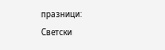празници:
Светски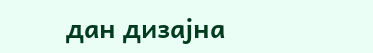дан дизајна